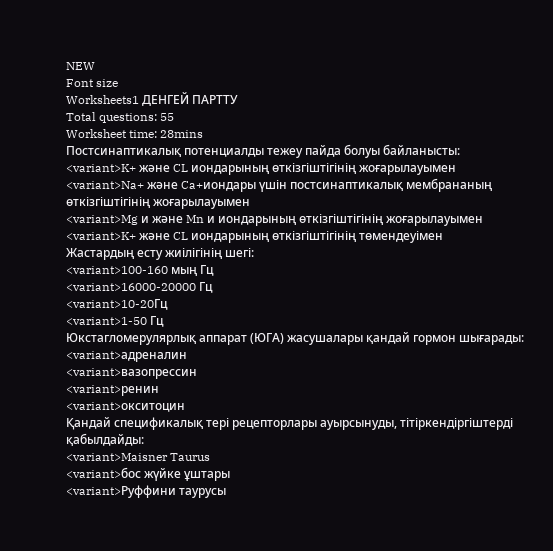NEW
Font size
Worksheets1 ДЕНГЕЙ ПАРТТУ
Total questions: 55
Worksheet time: 28mins
Постсинаптикалық потенциалды тежеу пайда болуы байланысты:
<variant>K+ және CL иондарының өткізгіштігінің жоғарылауымен
<variant>Na+ және Ca+иондары үшін постсинаптикалық мембрананың өткізгіштігінің жоғарылауымен
<variant>Mg и және Mn и иондарының өткізгіштігінің жоғарылауымен
<variant>K+ және CL иондарының өткізгіштігінің төмендеуімен
Жастардың есту жиілігінің шегі:
<variant>100-160 мың Гц
<variant>16000-20000 Гц
<variant>10-20Гц
<variant>1-50 Гц
Юкстагломерулярлық аппарат (ЮГА) жасушалары қандай гормон шығарады:
<variant>адреналин
<variant>вазопрессин
<variant>ренин
<variant>окситоцин
Қандай спецификалық тері рецепторлары ауырсынуды, тітіркендіргіштерді қабылдайды:
<variant>Maisner Taurus
<variant>бос жүйке ұштары
<variant>Руффини таурусы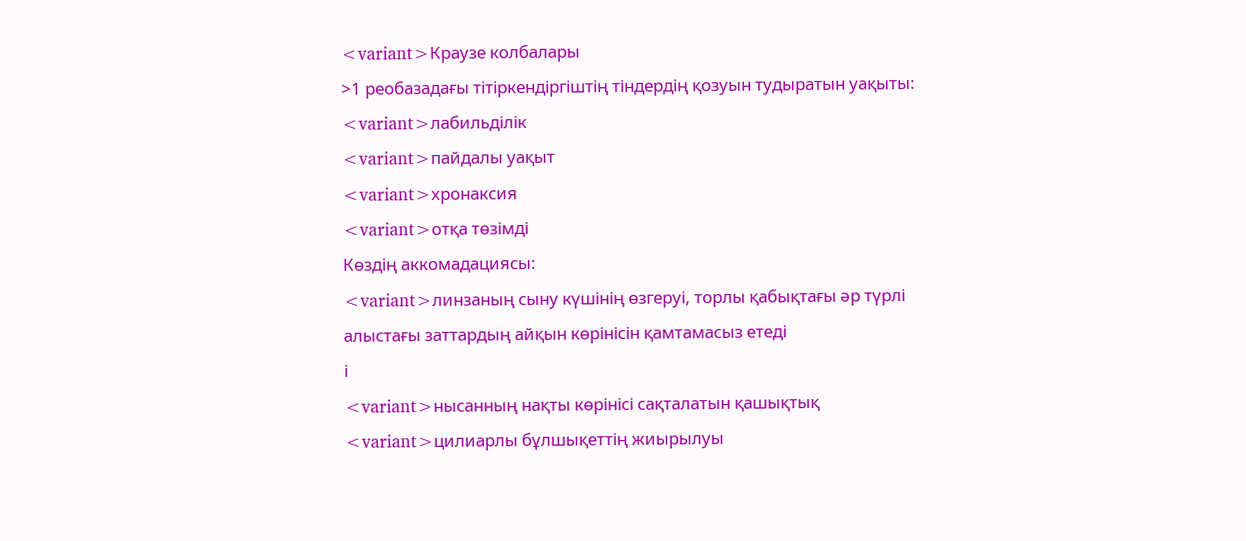<variant>Краузе колбалары
>1 реобазадағы тітіркендіргіштің тіндердің қозуын тудыратын уақыты:
<variant>лабильділік
<variant>пайдалы уақыт
<variant>хронаксия
<variant>отқа төзімді
Көздің аккомадациясы:
<variant>линзаның сыну күшінің өзгеруі, торлы қабықтағы әр түрлі алыстағы заттардың айқын көрінісін қамтамасыз етеді
і
<variant>нысанның нақты көрінісі сақталатын қашықтық
<variant>цилиарлы бұлшықеттің жиырылуы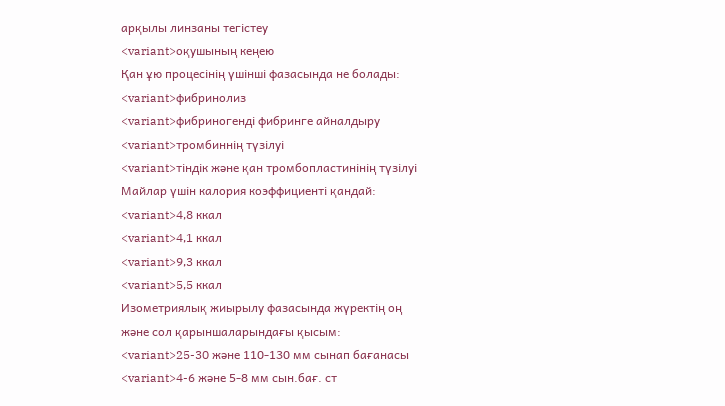арқылы линзаны тегістеу
<variant>оқушының кеңею
Қан ұю процесінің үшінші фазасында не болады:
<variant>фибринолиз
<variant>фибриногенді фибринге айналдыру
<variant>тромбиннің түзілуі
<variant>тіндік және қан тромбопластинінің түзілуі
Майлар үшін калория коэффициенті қандай:
<variant>4,8 ккал
<variant>4,1 ккал
<variant>9,3 ккал
<variant>5,5 ккал
Изометриялық жиырылу фазасында жүректің оң және сол қарыншаларындағы қысым:
<variant>25-30 және 110-130 мм сынап бағанасы
<variant>4-6 және 5-8 мм сын.бағ. ст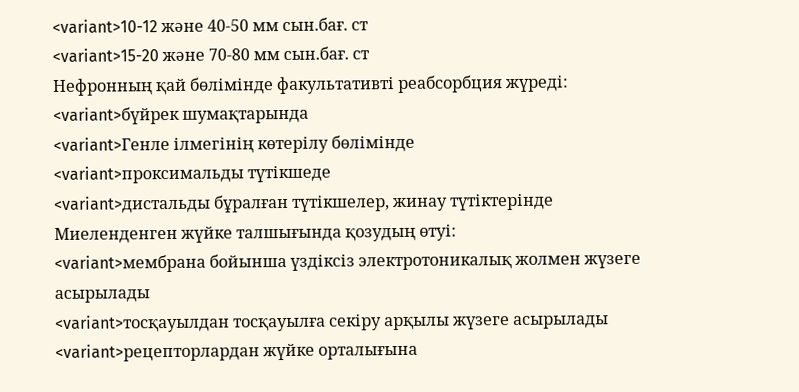<variant>10-12 және 40-50 мм сын.бағ. ст
<variant>15-20 және 70-80 мм сын.бағ. ст
Нефронның қай бөлімінде факультативті реабсорбция жүреді:
<variant>бүйрек шумақтарында
<variant>Генле ілмегінің көтерілу бөлімінде
<variant>проксимальды түтікшеде
<variant>дистальды бұралған түтікшелер, жинау түтіктерінде
Миеленденген жүйке талшығында қозудың өтуі:
<variant>мембрана бойынша үздіксіз электротоникалық жолмен жүзеге асырылады
<variant>тосқауылдан тосқауылға секіру арқылы жүзеге асырылады
<variant>рецепторлардан жүйке орталығына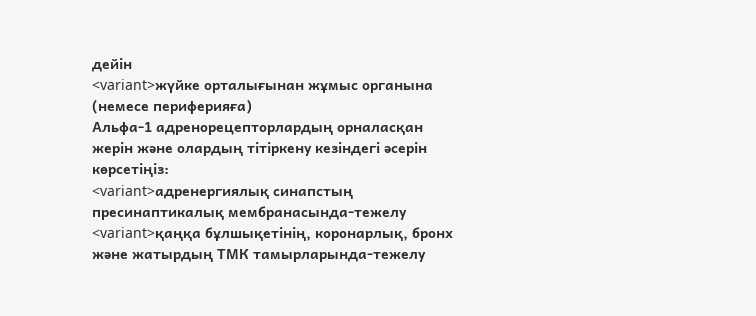дейін
<variant>жүйке орталығынан жұмыс органына (немесе периферияға)
Альфа-1 адренорецепторлардың орналасқан жерін және олардың тітіркену кезіндегі әсерін көрсетіңіз:
<variant>адренергиялық синапстың пресинаптикалық мембранасында-тежелу
<variant>қаңқа бұлшықетінің, коронарлық, бронх және жатырдың ТМК тамырларында-тежелу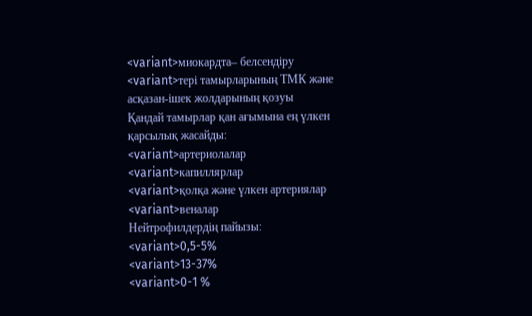<variant>миокардта– белсендіру
<variant>тері тамырларының ТМК және асқазан-ішек жолдарының қозуы
Қандай тамырлар қан ағымына ең үлкен қарсылық жасайды:
<variant>артериолалар
<variant>капиллярлар
<variant>қолқа және үлкен артериялар
<variant>веналар
Нейтрофилдердің пайызы:
<variant>0,5-5%
<variant>13-37%
<variant>0-1 %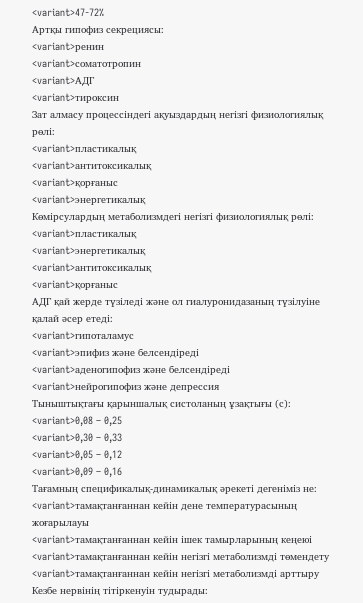<variant>47-72%
Артқы гипофиз секрециясы:
<variant>ренин
<variant>соматотропин
<variant>AДГ
<variant>тироксин
Зат алмасу процессіндегі ақуыздардың негізгі физиологиялық рөлі:
<variant>пластикалық
<variant>антитоксикалық
<variant>қорғаныс
<variant>энергетикалық
Көмірсулардың метаболизмдегі негізгі физиологиялық рөлі:
<variant>пластикалық
<variant>энергетикалық
<variant>антитоксикалық
<variant>қорғаныс
АДГ қай жерде түзіледі және ол гиалуронидазаның түзілуіне қалай әсер етеді:
<variant>гипоталамус
<variant>эпифиз және белсендіреді
<variant>аденогипофиз және белсендіреді
<variant>нейрогипофиз және депрессия
Тыныштықтағы қарыншалық систоланың ұзақтығы (с):
<variant>0,08 – 0,25
<variant>0,30 – 0,33
<variant>0,05 – 0,12
<variant>0,09 – 0,16
Тағамның спецификалық-динамикалық әрекеті дегеніміз не:
<variant>тамақтанғаннан кейін дене температурасының жоғарылауы
<variant>тамақтанғаннан кейін ішек тамырларының кеңеюі
<variant>тамақтанғаннан кейін негізгі метаболизмді төмендету
<variant>тамақтанғаннан кейін негізгі метаболизмді арттыру
Кезбе нервінің тітіркенуін тудырады: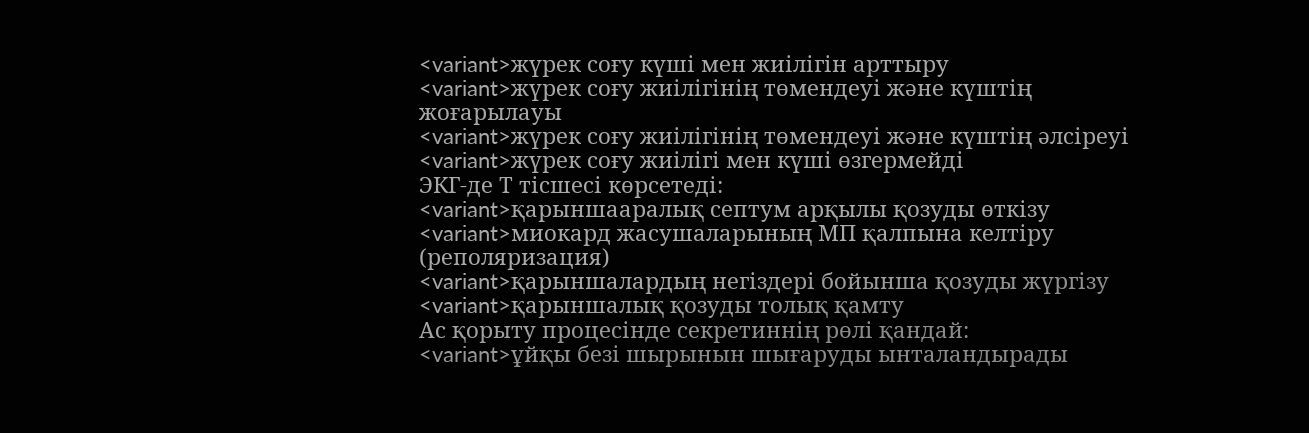<variant>жүрек соғу күші мен жиілігін арттыру
<variant>жүрек соғу жиілігінің төмендеуі және күштің жоғарылауы
<variant>жүрек соғу жиілігінің төмендеуі және күштің әлсіреуі
<variant>жүрек соғу жиілігі мен күші өзгермейді
ЭКГ-де Т тісшесі көрсетеді:
<variant>қарыншааралық септум арқылы қозуды өткізу
<variant>миокард жасушаларының МП қалпына келтіру (реполяризация)
<variant>қарыншалардың негіздері бойынша қозуды жүргізу
<variant>қарыншалық қозуды толық қамту
Ас қорыту процесінде секретиннің рөлі қандай:
<variant>ұйқы безі шырынын шығаруды ынталандырады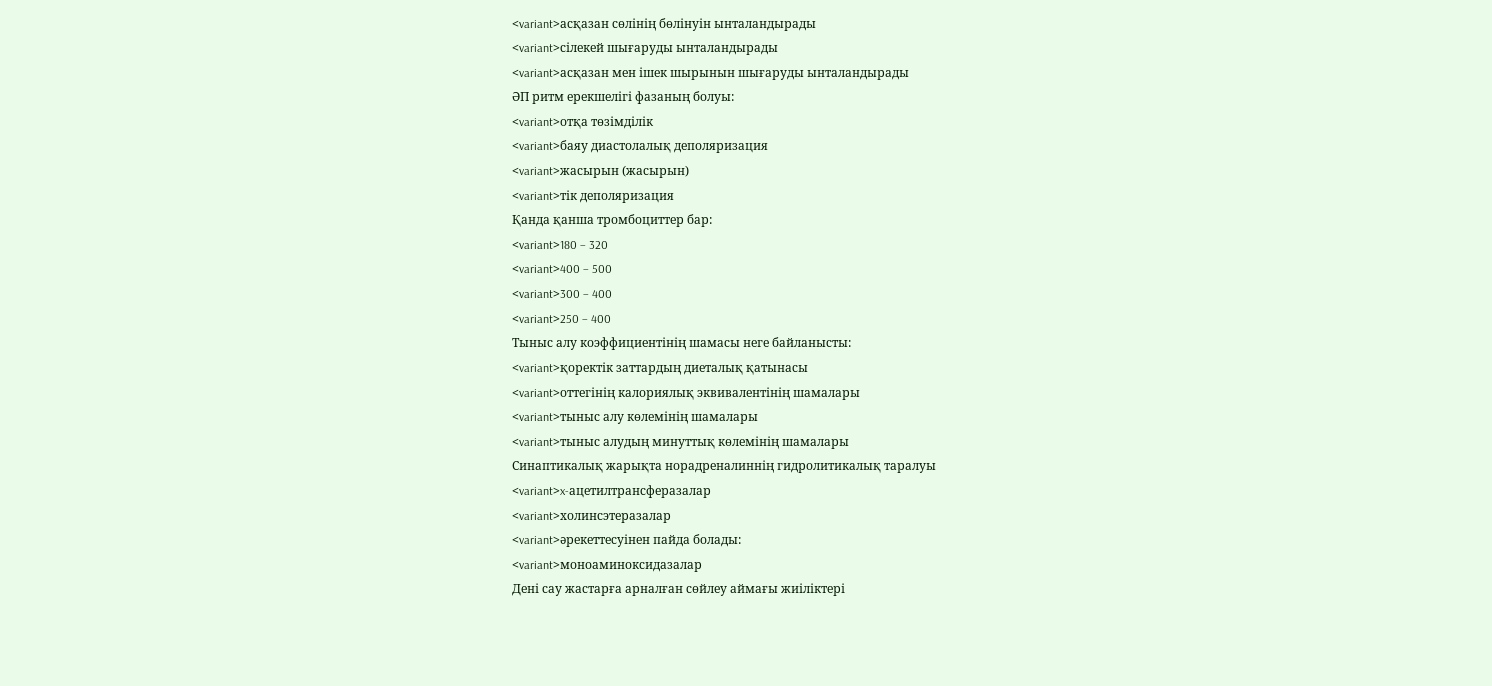<variant>асқазан сөлінің бөлінуін ынталандырады
<variant>сілекей шығаруды ынталандырады
<variant>асқазан мен ішек шырынын шығаруды ынталандырады
ӘП ритм ерекшелігі фазаның болуы:
<variant>отқа төзімділік
<variant>баяу диастолалық деполяризация
<variant>жасырын (жасырын)
<variant>тік деполяризация
Қанда қанша тромбоциттер бар:
<variant>180 – 320
<variant>400 – 500
<variant>300 – 400
<variant>250 – 400
Тыныс алу коэффициентінің шамасы неге байланысты:
<variant>қоректік заттардың диеталық қатынасы
<variant>оттегінің калориялық эквивалентінің шамалары
<variant>тыныс алу көлемінің шамалары
<variant>тыныс алудың минуттық көлемінің шамалары
Синаптикалық жарықта норадреналиннің гидролитикалық таралуы
<variant>x-ацетилтрансферазалар
<variant>холинсэтеразалар
<variant>әрекеттесуінен пайда болады:
<variant>моноаминоксидазалар
Дені сау жастарға арналған сөйлеу аймағы жиіліктері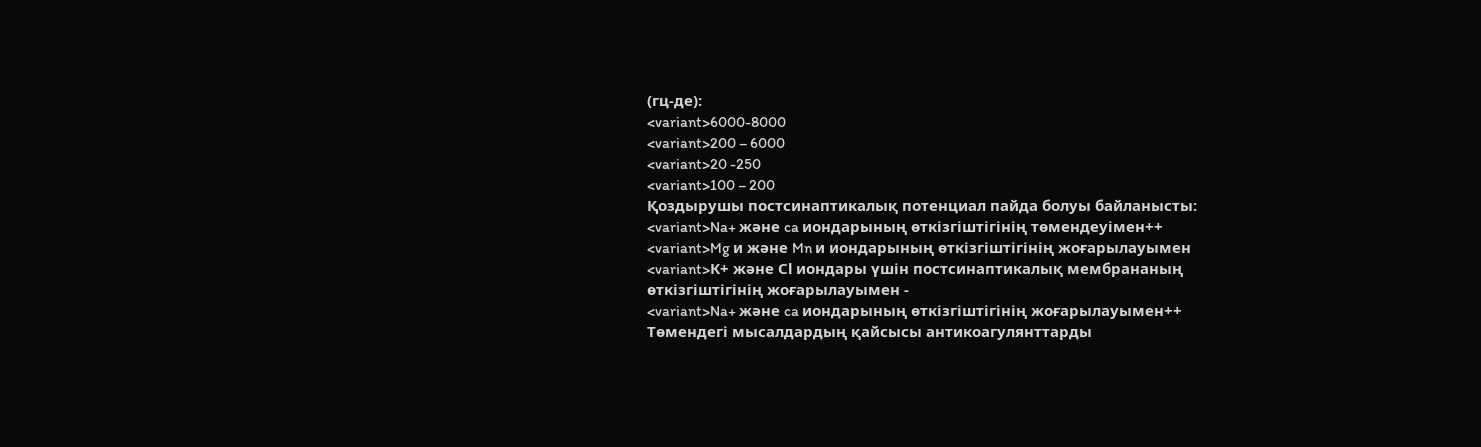(гц-де):
<variant>6000-8000
<variant>200 – 6000
<variant>20 -250
<variant>100 – 200
Қоздырушы постсинаптикалық потенциал пайда болуы байланысты:
<variant>Na+ және ca иондарының өткізгіштігінің төмендеуімен++
<variant>Mg и және Mn и иондарының өткізгіштігінің жоғарылауымен
<variant>К+ және Сl иондары үшін постсинаптикалық мембрананың өткізгіштігінің жоғарылауымен -
<variant>Na+ және ca иондарының өткізгіштігінің жоғарылауымен++
Төмендегі мысалдардың қайсысы антикоагулянттарды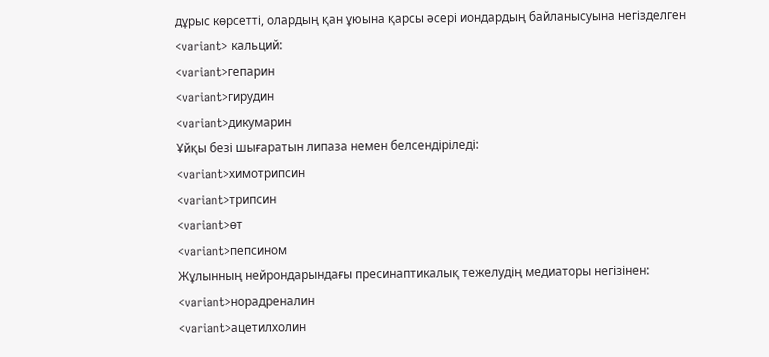дұрыс көрсетті, олардың қан ұюына қарсы әсері иондардың байланысуына негізделген
<variant> кальций:
<variant>гепарин
<variant>гирудин
<variant>дикумарин
Ұйқы безі шығаратын липаза немен белсендіріледі:
<variant>химотрипсин
<variant>трипсин
<variant>өт
<variant>пепсином
Жұлынның нейрондарындағы пресинаптикалық тежелудің медиаторы негізінен:
<variant>норадреналин
<variant>ацетилхолин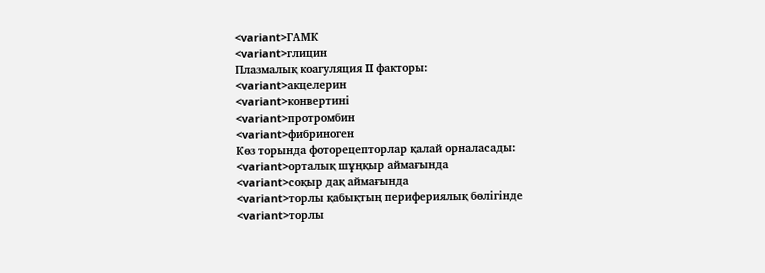<variant>ГАМК
<variant>глицин
Плазмалық коагуляция II факторы:
<variant>акцелерин
<variant>конвертині
<variant>протромбин
<variant>фибриноген
Көз торында фоторецепторлар қалай орналасады:
<variant>орталық шұңқыр аймағында
<variant>соқыр дақ аймағында
<variant>торлы қабықтың перифериялық бөлігінде
<variant>торлы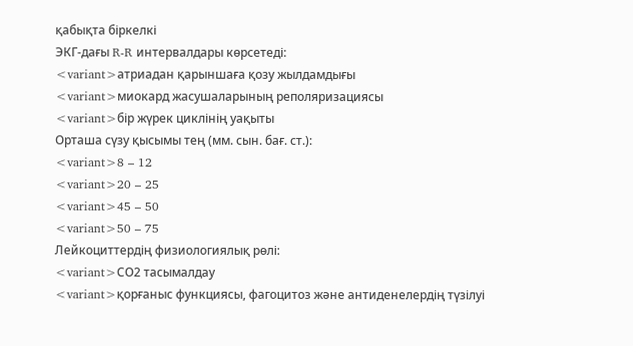қабықта біркелкі
ЭКГ-дағы R-R интервалдары көрсетеді:
<variant>атриадан қарыншаға қозу жылдамдығы
<variant>миокард жасушаларының реполяризациясы
<variant>бір жүрек циклінің уақыты
Орташа сүзу қысымы тең (мм. сын. бағ. ст.):
<variant>8 – 12
<variant>20 – 25
<variant>45 – 50
<variant>50 – 75
Лейкоциттердің физиологиялық рөлі:
<variant>СО2 тасымалдау
<variant>қорғаныс функциясы, фагоцитоз және антиденелердің түзілуі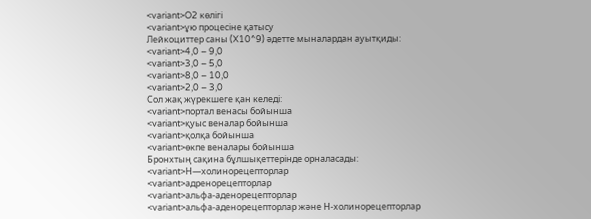<variant>O2 көлігі
<variant>ұю процесіне қатысу
Лейкоциттер саны (X10^9) әдетте мыналардан ауытқиды:
<variant>4,0 – 9,0
<variant>3,0 – 5,0
<variant>8,0 – 10,0
<variant>2,0 – 3,0
Сол жақ жүрекшеге қан келеді:
<variant>портал венасы бойынша
<variant>қуыс веналар бойынша
<variant>қолқа бойынша
<variant>өкпе веналары бойынша
Бронхтың сақина бұлшықеттерінде орналасады:
<variant>Н—холинорецепторлар
<variant>адренорецепторлар
<variant>альфа-аденорецепторлар
<variant>альфа-аденорецепторлар және Н-холинорецепторлар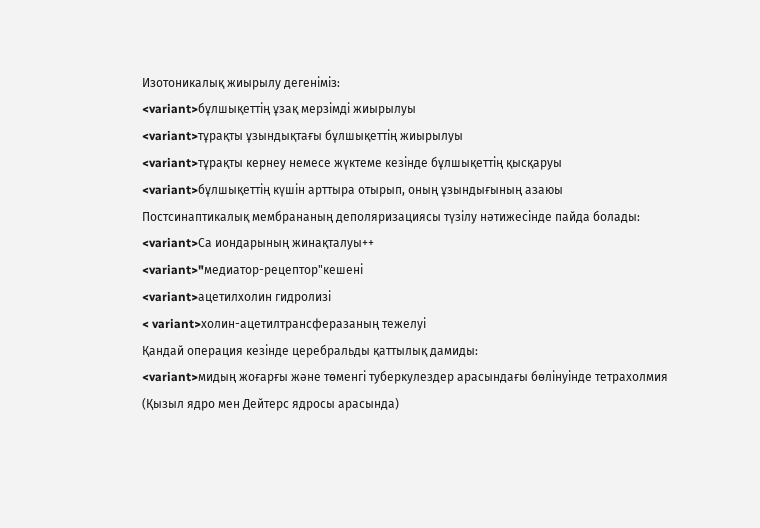Изотоникалық жиырылу дегеніміз:
<variant>бұлшықеттің ұзақ мерзімді жиырылуы
<variant>тұрақты ұзындықтағы бұлшықеттің жиырылуы
<variant>тұрақты кернеу немесе жүктеме кезінде бұлшықеттің қысқаруы
<variant>бұлшықеттің күшін арттыра отырып, оның ұзындығының азаюы
Постсинаптикалық мембрананың деполяризациясы түзілу нәтижесінде пайда болады:
<variant>Са иондарының жинақталуы++
<variant>"медиатор-рецептор"кешені
<variant>ацетилхолин гидролизі
< variant>холин-ацетилтрансферазаның тежелуі
Қандай операция кезінде церебральды қаттылық дамиды:
<variant>мидың жоғарғы және төменгі туберкулездер арасындағы бөлінуінде тетрахолмия (Қызыл ядро мен Дейтерс ядросы арасында)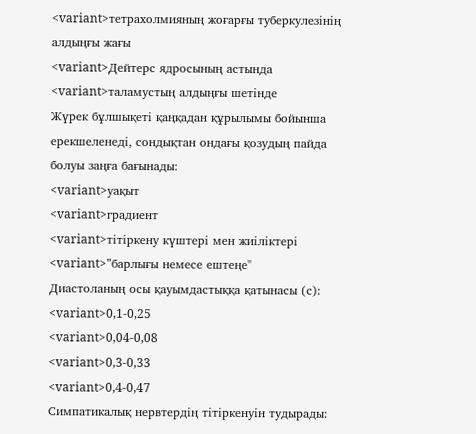<variant>тетрахолмияның жоғарғы туберкулезінің алдыңғы жағы
<variant>Дейтерс ядросының астында
<variant>таламустың алдыңғы шетінде
Жүрек бұлшықеті қаңқадан құрылымы бойынша ерекшеленеді, сондықтан ондағы қозудың пайда болуы заңға бағынады:
<variant>уақыт
<variant>градиент
<variant>тітіркену күштері мен жиіліктері
<variant>"барлығы немесе ештеңе"
Диастоланың осы қауымдастыққа қатынасы (с):
<variant>0,1-0,25
<variant>0,04-0,08
<variant>0,3-0,33
<variant>0,4-0,47
Симпатикалық нервтердің тітіркенуін тудырады: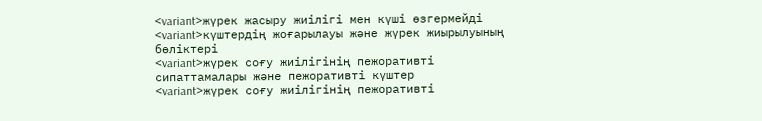<variant>жүрек жасыру жиілігі мен күші өзгермейді
<variant>күштердің жоғарылауы және жүрек жиырылуының бөліктері
<variant>жүрек соғу жиілігінің пежоративті сипаттамалары және пежоративті күштер
<variant>жүрек соғу жиілігінің пежоративті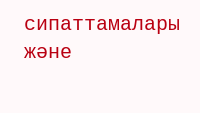сипаттамалары және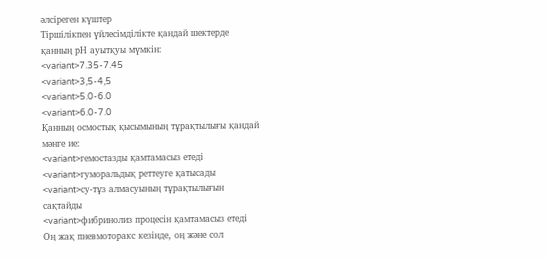әлсіреген күштер
Тіршілікпен үйлесімділікте қандай шектерде қанның рН ауытқуы мүмкін:
<variant>7.35-7.45
<variant>3,5-4,5
<variant>5.0-6.0
<variant>6.0-7.0
Қанның осмостық қысымының тұрақтылығы қандай мәнге ие:
<variant>гемостазды қамтамасыз етеді
<variant>гуморальдық реттеуге қатысады
<variant>су-тұз алмасуының тұрақтылығын сақтайды
<variant>фибринолиз процесін қамтамасыз етеді
Оң жақ пневмоторакс кезінде, оң және сол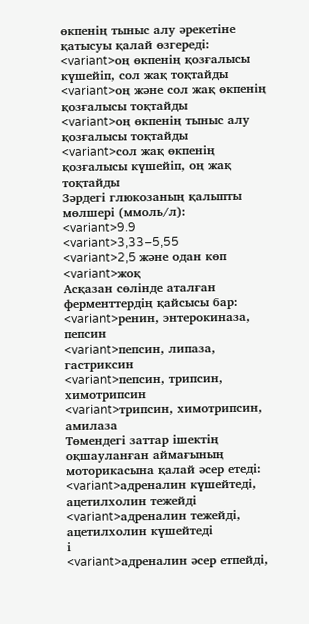өкпенің тыныс алу әрекетіне қатысуы қалай өзгереді:
<variant>оң өкпенің қозғалысы күшейіп, сол жақ тоқтайды
<variant>оң және сол жақ өкпенің қозғалысы тоқтайды
<variant>оң өкпенің тыныс алу қозғалысы тоқтайды
<variant>сол жақ өкпенің қозғалысы күшейіп, оң жақ тоқтайды
Зәрдегі глюкозаның қалыпты мөлшері (ммоль/л):
<variant>9.9
<variant>3,33–5,55
<variant>2,5 және одан көп
<variant>жоқ
Асқазан сөлінде аталған ферменттердің қайсысы бар:
<variant>ренин, энтерокиназа, пепсин
<variant>пепсин, липаза, гастриксин
<variant>пепсин, трипсин, химотрипсин
<variant>трипсин, химотрипсин, амилаза
Төмендегі заттар ішектің оқшауланған аймағының моторикасына қалай әсер етеді:
<variant>адреналин күшейтеді, ацетилхолин тежейді
<variant>адреналин тежейді, ацетилхолин күшейтеді
і
<variant>адреналин әсер етпейді,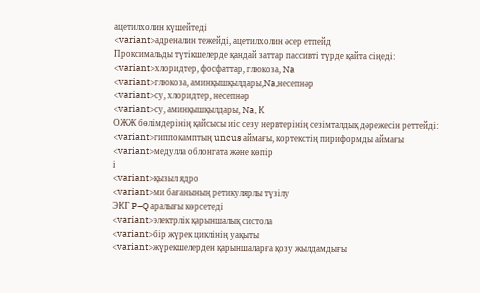ацетилхолин күшейтеді
<variant>адреналин тежейді, ацетилхолин әсер етпейд
Проксимальды түтікшелерде қандай заттар пассивті түрде қайта сіңеді:
<variant>хлоридтер, фосфаттар, глюкоза, Na
<variant>глюкоза, аминқышқылдары,Na,несепнәр
<variant>су, хлоридтер, несепнәр
<variant>су, аминқышқылдары, Na, К
ОЖЖ бөлімдерінің қайсысы иіс сезу нервтерінің сезімталдық дәрежесін реттейді:
<variant>гиппокамптың uncus аймағы, кортекстің пириформды аймағы
<variant>медулла облонгата және көпір
і
<variant>қызыл ядро
<variant>ми бағанының ретикулярлы түзілу
ЭКГ P–Q аралығы көрсетеді
<variant>электрлік қарыншалық систола
<variant>бір жүрек циклінің уақыты
<variant>жүрекшелерден қарыншаларға қозу жылдамдығы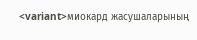<variant>миокард жасушаларының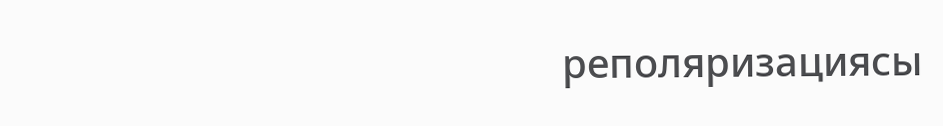реполяризациясы